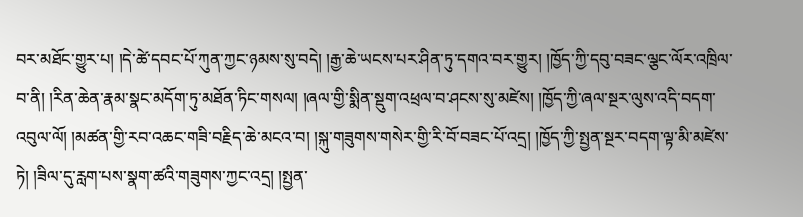བར་མཐོང་གྱུར་པ། །དེ་ཚེ་དབང་པོ་ཀུན་ཀྱང་ཉམས་སུ་བདེ། །རྒྱ་ཆེ་ཡངས་པར་ཤིན་ཏུ་དགའ་བར་གྱུར། །ཁྱོད་ཀྱི་དབུ་བཟང་ལྕང་ལོར་འཁྲིལ་བ་ནི། །རིན་ཆེན་རྣམ་སྣང་མདོག་ཏུ་མཐོན་ཏིང་གསལ། །ཞལ་གྱི་སྨིན་སྡུག་འཕྲལ་བ་ཤངས་སུ་མཛེས། །ཁྱོད་ཀྱི་ཞལ་སྔར་ལུས་འདི་བདག་འབུལ་ལོ། །མཚན་གྱི་རབ་འཆང་གཟི་བརྗིད་ཆེ་མངའ་བ། །སྐུ་གཟུགས་གསེར་གྱི་རི་བོ་བཟང་པོ་འདྲ། །ཁྱོད་ཀྱི་སྤྱན་སྔར་བདག་ལྟ་མི་མཛེས་ཏེ། །ཟིལ་དུ་རླག་པས་སྣག་ཚའི་གཟུགས་ཀྱང་འདྲ། །སྤྱན་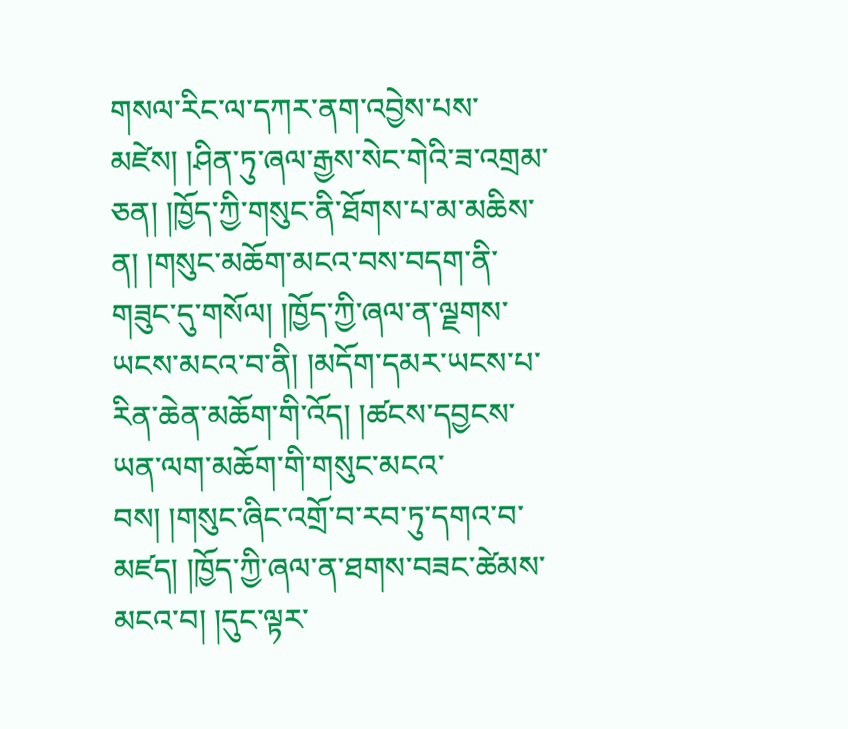གསལ་རིང་ལ་དཀར་ནག་འབྱེས་པས་མཛེས། །ཤིན་ཏུ་ཞལ་རྒྱས་སེང་གེའི་ཟ་འགྲམ་ཅན། །ཁྱོད་ཀྱི་གསུང་ནི་ཐོགས་པ་མ་མཆིས་ན། །གསུང་མཆོག་མངའ་བས་བདག་ནི་གཟུང་དུ་གསོལ། །ཁྱོད་ཀྱི་ཞལ་ན་ལྗགས་ཡངས་མངའ་བ་ནི། །མདོག་དམར་ཡངས་པ་རིན་ཆེན་མཆོག་གི་འོད། །ཚངས་དབྱངས་ཡན་ལག་མཆོག་གི་གསུང་མངའ་བས། །གསུང་ཞིང་འགྲོ་བ་རབ་ཏུ་དགའ་བ་མཛད། །ཁྱོད་ཀྱི་ཞལ་ན་ཐགས་བཟང་ཚེམས་མངའ་བ། །དུང་ལྟར་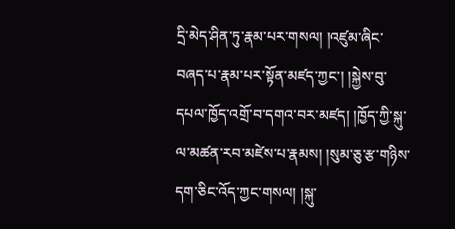དྲི་མེད་ཤིན་ཏུ་རྣམ་པར་གསལ། །འཛུམ་ཞིང་བཞད་པ་རྣམ་པར་སྟོན་མཛད་ཀྱང་། །སྐྱེས་བུ་དཔལ་ཁྱོད་འགྲོ་བ་དགའ་བར་མཛད། །ཁྱོད་ཀྱི་སྐུ་ལ་མཚན་རབ་མཛེས་པ་རྣམས། །སུམ་ཅུ་རྩ་གཉིས་དག་ཅིང་འོད་ཀྱང་གསལ། །སྐུ་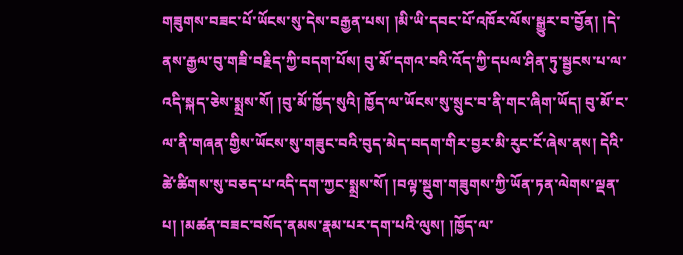གཟུགས་བཟང་པོ་ཡོངས་སུ་དེས་བརྒྱན་པས། །མི་ཡི་དབང་པོ་འཁོར་ལོས་སྒྱུར་བ་བྱོན། །དེ་ནས་རྒྱལ་བུ་གཟི་བརྗིད་ཀྱི་བདག་པོས། བུ་མོ་དགའ་བའི་འོད་ཀྱི་དཔལ་ཤིན་ཏུ་སྦྱངས་པ་ལ་འདི་སྐད་ཅེས་སྨྲས་སོ། །བུ་མོ་ཁྱོད་སུའི། ཁྱོད་ལ་ཡོངས་སུ་སྲུང་བ་ནི་གང་ཞིག་ཡོད། བུ་མོ་ང་ལ་ནི་གཞན་གྱིས་ཡོངས་སུ་གཟུང་བའི་བུད་མེད་བདག་གིར་བྱར་མི་རུང་ངོ་ཞེས་ནས། དེའི་ཚེ་ཚིགས་སུ་བཅད་པ་འདི་དག་ཀྱང་སྨྲས་སོ། །བལྟ་སྡུག་གཟུགས་ཀྱི་ཡོན་ཏན་ལེགས་ལྡན་པ། །མཚན་བཟང་བསོད་ནམས་རྣམ་པར་དག་པའི་ལུས། །ཁྱོད་ལ་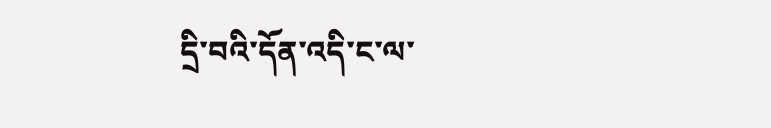དྲི་བའི་དོན་འདི་ང་ལ་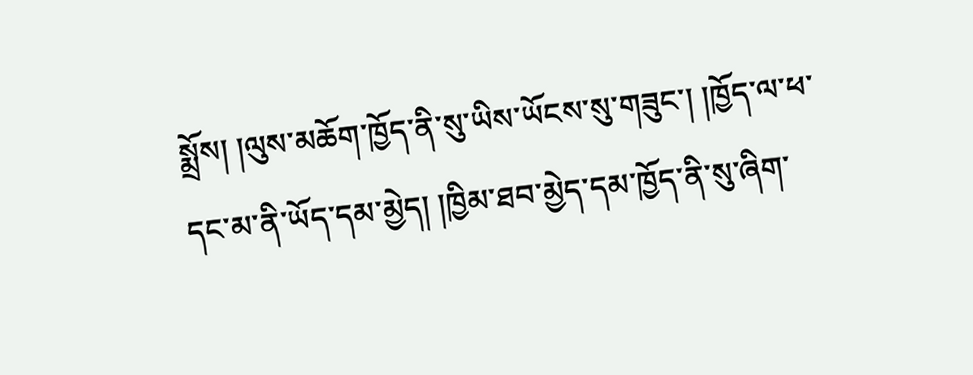སྨྲོས། །ལུས་མཆོག་ཁྱོད་ནི་སུ་ཡིས་ཡོངས་སུ་གཟུང་། །ཁྱོད་ལ་ཕ་དང་མ་ནི་ཡོད་དམ་མྱེད། །ཁྱིམ་ཐབ་མྱེད་དམ་ཁྱོད་ནི་སུ་ཞིག་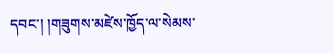དབང་། །གཟུགས་མཛེས་ཁྱོད་ལ་སེམས་